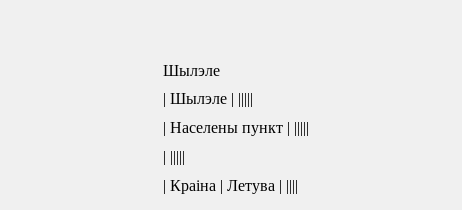Шылэле
| Шылэле | |||||
| Населены пункт | |||||
| |||||
| Краіна | Летува | ||||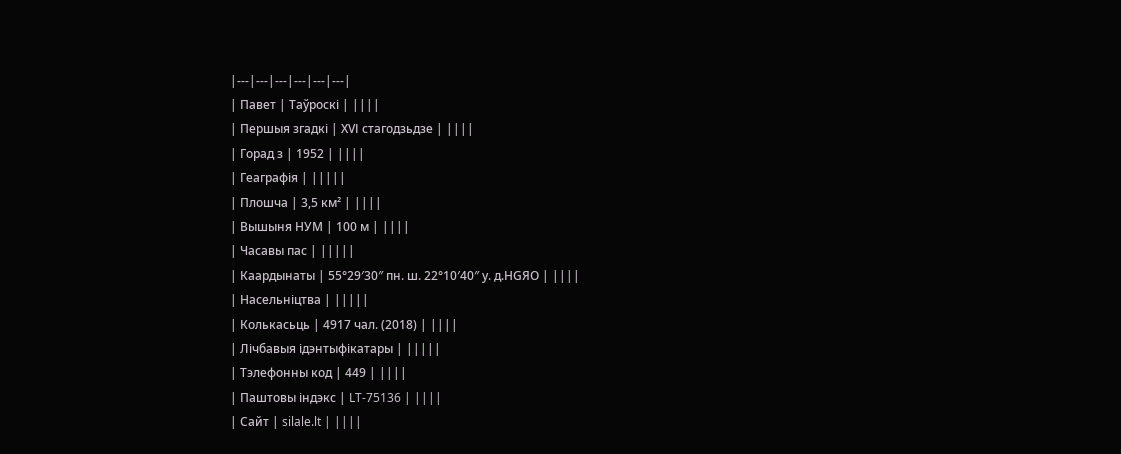|---|---|---|---|---|---|
| Павет | Таўроскі | ||||
| Першыя згадкі | XVІ стагодзьдзе | ||||
| Горад з | 1952 | ||||
| Геаграфія | |||||
| Плошча | 3,5 км² | ||||
| Вышыня НУМ | 100 м | ||||
| Часавы пас | |||||
| Каардынаты | 55°29′30″ пн. ш. 22°10′40″ у. д.HGЯO | ||||
| Насельніцтва | |||||
| Колькасьць | 4917 чал. (2018) | ||||
| Лічбавыя ідэнтыфікатары | |||||
| Тэлефонны код | 449 | ||||
| Паштовы індэкс | LT-75136 | ||||
| Сайт | silale.lt | ||||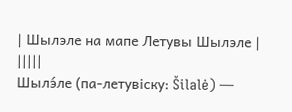| Шылэле на мапе Летувы Шылэле | |||||
Шылэ́ле (па-летувіску: Šilalė) —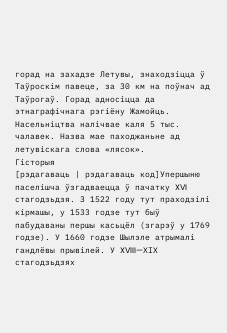горад на захадзе Летувы, знаходзіцца ў Таўроскім павеце, за 30 км на поўнач ад Таўрогаў. Горад адносіцца да этнаграфічнага рэгіёну Жамойць. Насельніцтва налічвае каля 5 тыс. чалавек. Назва мае паходжаньне ад летувіскага слова «лясок».
Гісторыя
[рэдагаваць | рэдагаваць код]Упершыню паселішча ўзгадваецца ў пачатку XVI стагодзьдзя. З 1522 году тут праходзілі кірмашы, у 1533 годзе тут быў пабудаваны першы касьцёл (згарэў у 1769 годзе). У 1660 годзе Шылэле атрымалі гандлёвы прывілей. У XVIII—ХІХ стагодзьдзях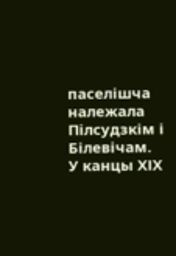паселішча належала Пілсудзкім і Білевічам.
У канцы ХІХ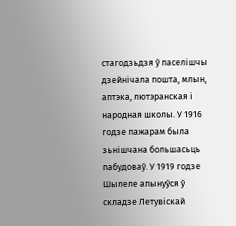стагодзьдзя ў паселішчы дзейнічала пошта, млын, аптэка, лютэранская і народная школы. У 1916 годзе пажарам была зьнішчана большасьць пабудоваў. У 1919 годзе Шылеле апынуўся ў складзе Летувіскай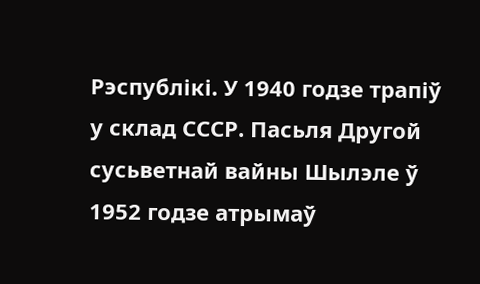Рэспублікі. У 1940 годзе трапіў у склад СССР. Пасьля Другой сусьветнай вайны Шылэле ў 1952 годзе атрымаў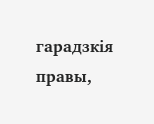гарадзкія правы,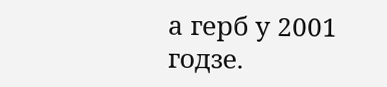а герб у 2001 годзе.